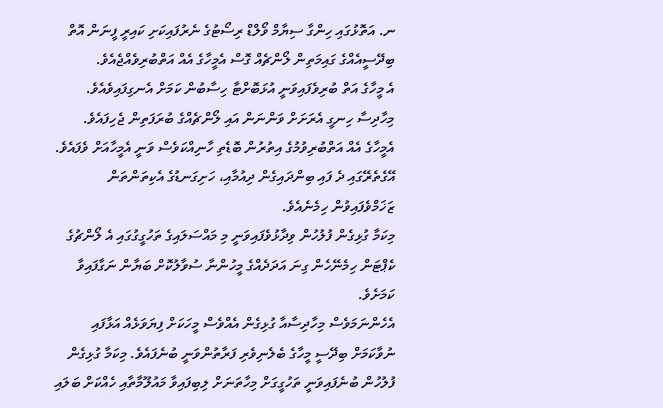ނ. އަތޮޅުގައި ހިންގާ ސިޔާމް ވޯލްޑް ރިސޯޓުގެ ނެރުފައިކަށި ކައިރީ ފީނަން އޮތް ބިދޭސީއެއްގެ ގައިމަތިން ލޯންޗެއް ގޮސް އެމީހާގެ އެއް އަތްބުރިވެއްޖެއެވެ.
އެ މީހާގެ އަތް ބުރިވެފައިވަނީ އުޅަބޮށްޓާ ހިސާބުން ކަމަށް އެނގިފައިވެއެވެ. މިހާދިސާ ހިނގީ އެރަށަށް ވަންނަން އައި ލޯންޗެއްގެ ބުރަފަތިން ޖެހިފައެވެ.
އެމީހާގެ އެއް އަތްބުރިވުމުގެ އިތުރުން ބޮޑެތި ހާނިއްކަވެސް ވަނީ އެމީހާއަށް ވެފައެވެ. އޭގެތެރޭގައި ދެ ފައި ބިންދައިގެން ދިއުމާއި، ހަށިގަނޑުގެ އެކިތަންތަން ޒަޚަމްވެފައިވުން ހިމެނެއެވެ.
މިކަމާ ގުޅިގެން ފުލުހުން ވިދާޅުވެފައިވަނީ މި މައްސަލައިގެ ތަހުގީގުގައި އެ ލޯންޗުގެ ކެޕްޓަން ހިމެނޭހެން ގިނަ އަދަދެއްގެ މީހުންނާ ސުވާލުކޮށް ބަޔާން ނަގާފައިވާ ކަމަށެވެ.
އެހެންނަމަވެސް މިހާދިސާއާ ގުޅިގެން އެއްވެސް މީހަކަށް ފިޔަވަޅެއް އަޅާފައި ނުވާކަމަށް ބިދޭސީ މީހާގެ ބެލެނިވެރި ފަރާތުންވަނީ ބުނެފައެވެ. މިކަމާ ގުޅިގެން ފުލުހުން ބުނެފައިވަނީ ތަހުގީގަށް މިހާތަނަށް ލިބިފައިވާ މައުލޫމާތާއި ހެއްކަށް ބަލައި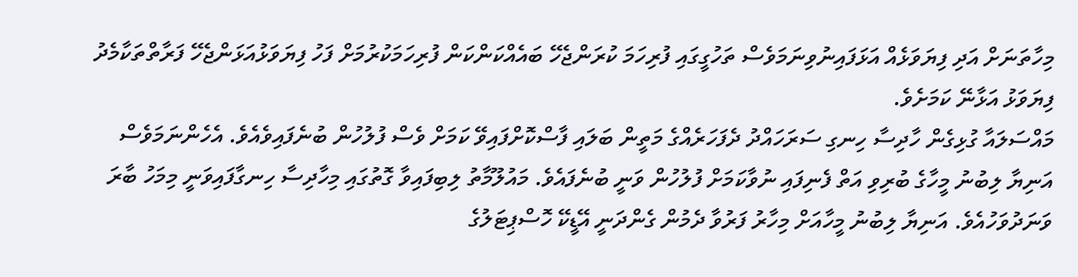މިހާތަނަށް އަދި ފިޔަވަޅެއް އަޅަފައިނުވިނަމަވެސް ތަހުގީގައި ފުރިހަމަ ކުރަންޖެހޭ ބައެއްކަންކަން ފުރިހަމަކުރުމަށް ފަހު ފިޔަވަޅުއަޅަންޖެހޭ ފަރާތްތަކާމެދު ފިޔަވަޅު އަޅާނޭ ކަމަށެވެ.
މައްސަލައާ ގުޅިގެން ހާދިސާ ހިނގި ސަރަހައްދު ދެފަހަރެއްގެ މަތީން ބަލައި ފާސްކޮށްފައިވޭ ކަމަށް ވެސް ފުލުހުން ބުނެފައިވެއެވެ. އެހެންނަމަވެސް އަނިޔާ ލިބުނު މީހާގެ ބުރިވި އަތް ފެނިފައި ނުވާކަމަށް ފުލުހުން ވަނީ ބުނެފައެވެ. މައުލޫމާތު ލިބިފައިވާ ގޮތުގައި މިހާދިސާ ހިނގާފައިވަނީ މިމަހު ބާރަ ވަނަދުވަހުއެވެ. އަނިޔާ ލިބުނު މީހާއަށް މިހާރު ފަރުވާ ދެމުން ގެންދަނީ އޭޑީކޭ ހޮސްޕިޓަލުގެ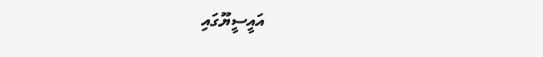އައީސީޔޫގައި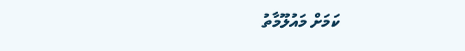ކަމަށް މައުލޫމާތު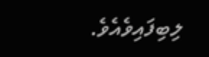ލިބިފައިވެއެވެ.